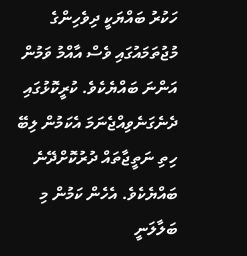ހަކުރު ބައްޔަކީ ދިވެހިންގެ މުޖުތަމައުގައި ވެސް އާއްމު ވަމުން އަންނަ ބައްޔެކެވެ. ކުރީކޮޅުގައި ދެނެގަނެވިއްޖެނަމަ އެކަމުން ލިބޭ ހިތި ނަތީޖާތައް ދުރުކޮށްދޭނެ ބައްޔެކެވެ. އެހެން ކަމުން މި ބަލާލަނީ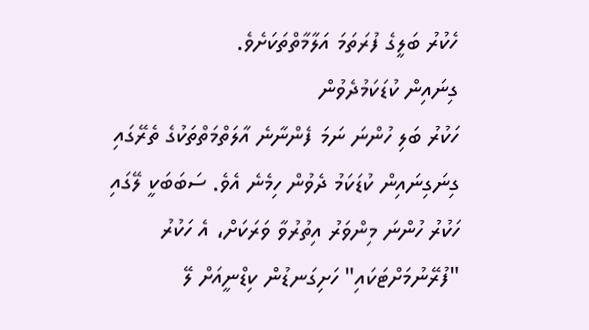ހެކުރު ބަލީގެ ފުރަތަމަ އަލާމާތްތަކަށެވެ.
ގިނައިން ކުޑަކަމުދެވުން
ހަކުރު ބަލި ހުންނަ ނަމަ ފެންނާނެ އާލަތްމަތްތަކުގެ ތެރޭގައި ގިނަގިނައިން ކުޑަކަމު ދެވުން ހިމެނެ އެވެ. ސަބަބަކީ ލޭގައި ހަކުރު ހުންނަ މިންވަރު އިތުރުވާ ވަރަކަށް، އެ ހަކުރު "ފުރޭނުމަށްޓަކައި" ހަށިގަނޑުން ކިޑްނީއަށް ލޭ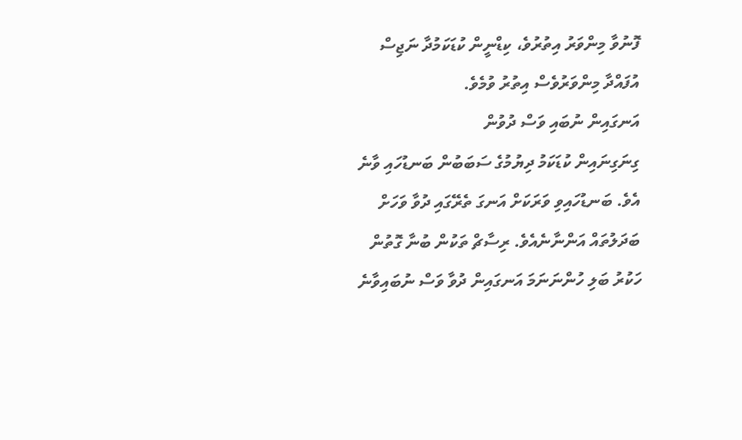ފޮނުވާ މިންވަރު އިތުރުވެ، ކިޑްނީން ކުޑަކަމުދާ ނަޖިސް އުފައްދާ މިންވަރުވެސް އިތުރު ވުމެވެ.
އަނގައިން ނުބައި ވަސް ދުވުން
ގިނަގިނައިން ކުޑަކަމު ދިޔުމުގެ ސަބަބުން ބަނޑުހައި ވާނެ އެވެ. ބަނޑުހައިވި ވަރަކަށް އަނގަ ތެރޭގައި ދުވާ ވަހަށް ބަދަލުތައް އަންނާނެއެވެ. ރިސާޗް ތަކުން ބުނާ ގޮތުން ހަކުރު ބަލި ހުންނަނަމަ އަނގައިން ދުވާ ވަސް ނުބައިވާނެ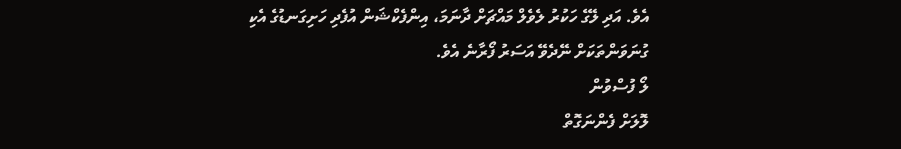އެވެ. އަދި ލޭގެ ހަކުރު ލެވެލް މައްޗަށް ދާނަމަ، އިންފެކްޝަން އުފެދި ހަށިގަނޑުގެ އެކި ގުނަވަންތަކަށް ނޭދެވޭ އަސަރު ފޯރާނެ އެވެ.
ލޯ ފުސްވުން
ލޮލަށް ފެންނަގޮތް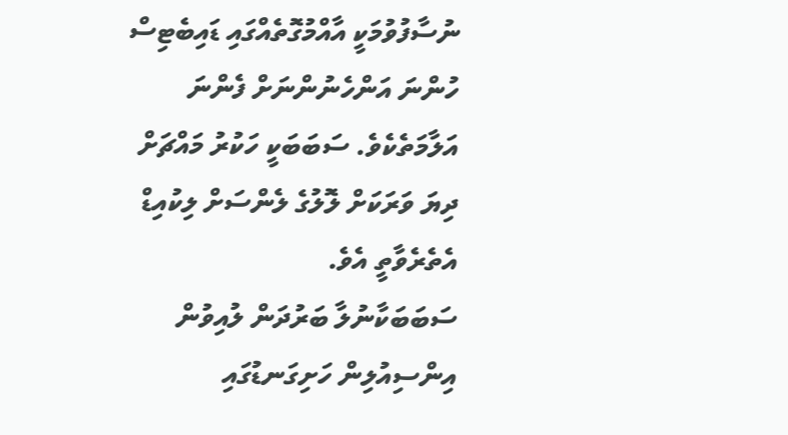ނުސާފުވުމަކީ އާއްމުގޮތެއްގައި ޑައިބެޓިސް ހުންނަ އަންހެނުންނަށް ފެންނަ އަލާމަތެކެވެ. ސަބަބަކީ ހަކުރު މައްޗަށް ދިޔަ ވަރަކަށް ލޮލުގެ ލެންސަށް ލިކުއިޑް އެތެރެވާތީ އެވެ.
ސަބަބަކާނުލާ ބަރުދަން ލުއިވުން
އިންސިއުލިން ހަށިގަނޑުގައި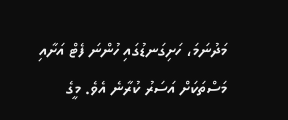މަދުނަމަ، ހަށިގަނޑުގައި ހުންނަ ފެޓް އަށާއި މަސްތަކަށް އަސަރު ކުރާނެ އެވެ. މީގެ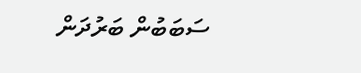ސަބަބުން ބަރުދަން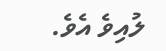ލުއިވެ އެވެ.